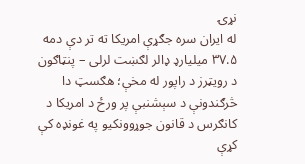نړۍ
له ایران سره جګړې امریکا ته تر دې دمه ۳۷.۵ میلیارډ ډالر لګښت لرلی – پنټاګون
د رویټرز د راپور له مخې؛ هګسټ دا څرګندونې د سېشنبې پر ورځ د امریکا د کانګرس د قانون جوړوونکیو په غونډه کې کړې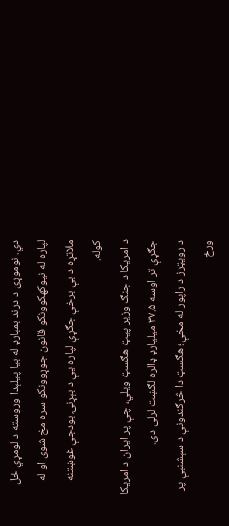دي. نوموړی د درند بمبارډ له بیا پیلېدا وروسته د لومړي ځل لپاره له نیوکهکوونکو قانون جوړوونکو سره مخ شوی او له ملاتړه د بې برخې جګړې لپاره یې د بېړنۍ بودجې غوښتنه کوله.
د امریکا د جنګ وزیر پیټ هګسټ ویلي، چې پر ایران د امریکا جګړې تر اوسه ۳۷.۵ میلیارډ ډالره لګښت لرلی دی.
د رویټرز د راپور له مخې؛ هګسټ دا څرګندونې د سېشنبې پر ورځ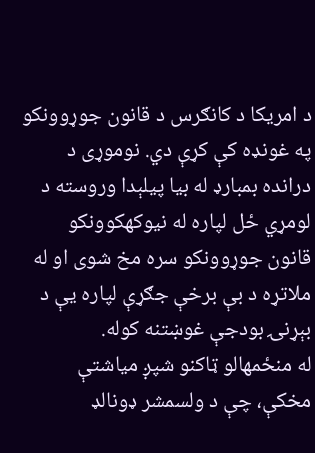د امریکا د کانګرس د قانون جوړوونکو په غونډه کې کړې دي. نوموړی د درانده بمبارډ له بیا پیلېدا وروسته د لومړي ځل لپاره له نیوکهکوونکو قانون جوړوونکو سره مخ شوی او له ملاتړه د بې برخې جګړې لپاره یې د بېړنۍ بودجې غوښتنه کوله.
له منځمهالو ټاکنو شپږ میاشتې مخکې، چې د ولسمشر ډونالډ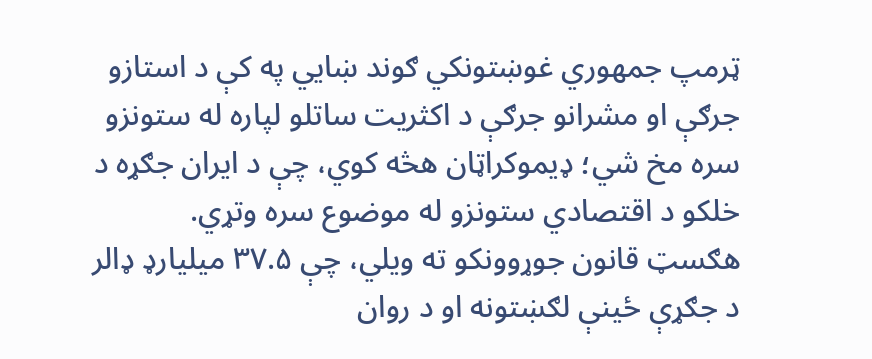ټرمپ جمهوري غوښتونکي ګوند ښايي په کې د استازو جرګې او مشرانو جرګې د اکثریت ساتلو لپاره له ستونزو سره مخ شي؛ ډیموکراټان هڅه کوي، چې د ایران جګړه د خلکو د اقتصادي ستونزو له موضوع سره وتړي.
هګسټ قانون جوړوونکو ته ویلي، چې ۳۷.۵ میلیارډ ډالر د جګړې ځینې لګښتونه او د روان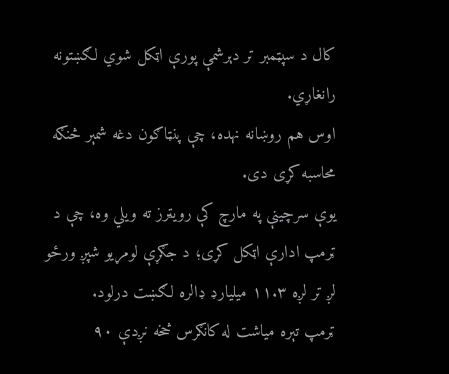کال د سپټمبر تر دېرشمې پورې اټکل شوي لګښتونه رانغاړي.
اوس هم روښانه نهده، چې پنټاګون دغه شمېر څنګه محاسبه کړی دی.
یوې سرچینې په مارچ کې رویټرز ته ویلي وه، چې د ټرمپ ادارې اټکل کړی؛ د جګړې لومړیو شپږ ورځو لږ تر لږه ۱۱.۳ میلیارډ ډالره لګښت درلود.
ټرمپ تېره میاشت له کانګرس څخه نږدې ۹۰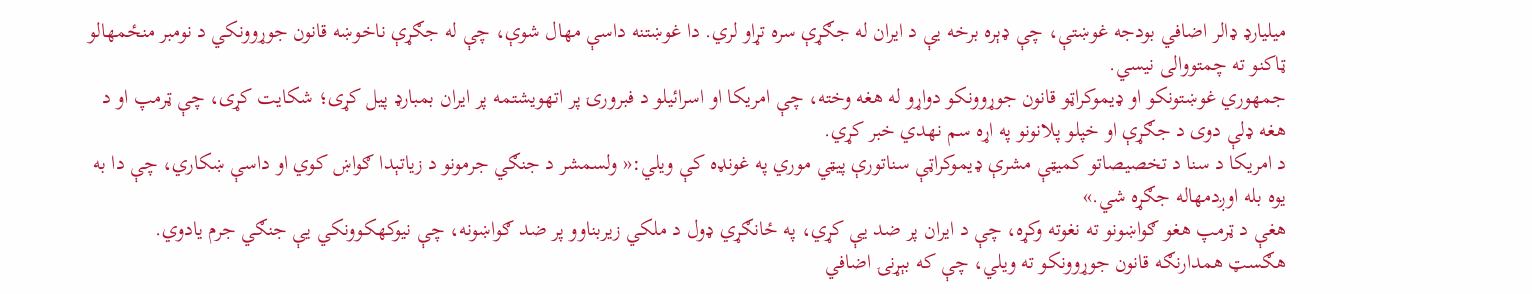میلیارډ ډالر اضافي بودجه غوښتې، چې ډېره برخه یې د ایران له جګړې سره تړاو لري. دا غوښتنه داسې مهال شوې، چې له جګړې ناخوښه قانون جوړوونکي د نومبر منځمهالو ټاکنو ته چمتووالی نیسي.
جمهوري غوښتونکو او ډیموکراټو قانون جوړوونکو دواړو له هغه وخته، چې امریکا او اسرائیلو د فبرورۍ پر اتهویشتمه پر ایران بمبارډ پیل کړی؛ شکایت کړی، چې ټرمپ او د هغه ډلې دوی د جګړې او خپلو پلانونو په اړه سم نهدي خبر کړي.
د امریکا د سنا د تخصیصاتو کمیټې مشرې ډیموکراټې سناتورې پیټي موري په غونډه کې ویلي:« ولسمشر د جنګي جرمونو د زیاتېدا ګواښ کوي او داسې ښکاري، چې دا به یوه بله اوږدمهاله جګړه شي.»
هغې د ټرمپ هغو ګواښونو ته نغوته وکړه، چې د ایران پر ضد یې کړي، په ځانګړي ډول د ملکي زیربناوو پر ضد ګواښونه، چې نیوکهکوونکي یې جنګي جرم یادوي.
هګسټ همدارنګه قانون جوړوونکو ته ویلي، چې که بېړنۍ اضافي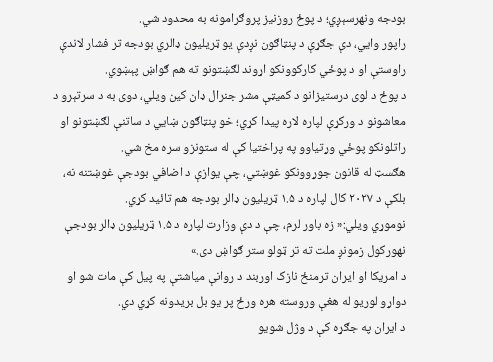بودجه ونهرسېږي؛ د پوځ روزنیز پروګرامونه به محدود شي.
راپور وايي، دې جګړې د پنټاګون نږدې یو ټریلیون ډالري بودجه تر فشار لاندې راوستې او د پوځي کارکوونکو اړوند لګښتونو ته هم ګواښ پېښوي.
د پوځ د لوی درستیزانو د کمیټې مشر جنرال ډان کین ویلي، دوی به د سرتېرو د معاشونو د ورکړې لپاره لاره پیدا کړي؛ خو پنټاګون ښايي د ساتنې لګښتونو او راتلونکو پوځي وړتیاوو په پراختیا کې له ستونزو سره مخ شي.
هګسټ له قانون جوړوونکو غوښتي، چې یوازې د اضافي بودجې غوښتنه نه، بلکې د ۲۰۲۷ کال لپاره د ۱.۵ ټریلیون ډالر بودجه هم تائید کړي.
نوموړي ویلي:« زه باور لرم، چې د دې وزارت لپاره د ۱.۵ ټریلیون ډالر بودجې نهورکول زمونږ ملت ته تر ټولو ستر ګواښ دی.»
د امریکا او ایران ترمنځ نازک اوربند د روانې میاشتې په پیل کې مات شو او دواړو لوریو له هغې وروسته هره ورځ پر یو بل بریدونه کړي دي.
د ایران په جګړه کې د وژل شویو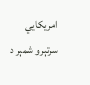امریکايي سرتېرو شمېر د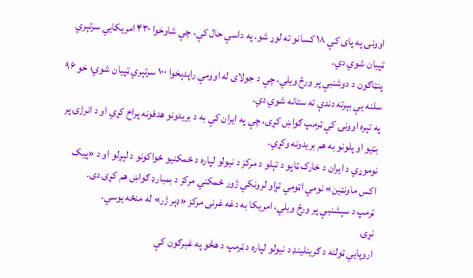اوونۍ په پای کې ۱۸ کسانو ته لوړ شو. په داسې حال کې، چې شاوخوا ۴۳۰ امریکايي سرتېري ټپیان شوي دي.
پنټاګون د دوشنبې پر ورځ ویلي، چې د جولای له اوومې راپدېخوا ۱۰۰ سرتېري ټپیان شوي؛ خو ۹۶ سلنه یې بېرته دندې ته ستانه شوي دي.
په تېره اوونۍ کې ټرمپ ګواښ کړی، چې په ایران کې به د بریدونو هدفونه پراخ کړي او د انرژۍ پر بټیو او پلونو به هم بریدونه وکړي.
نوموړي د ایران د خارک ټاپو د تېلو د مرکز د نیولو لپاره د ځمکنیو ځواکونو د لېږلو او د «پیک اکس ماونټین» نومي اټومي تړاو لرونکي ژور ځمکني مرکز د بمبارډ ګواښ هم کړی دی.
ټرمپ د سېشنبې پر ورځ ویلي، امریکا به دغه غرنی مرکز «ډېر ژر» له منځه یوسي.
نړۍ
اروپايي ټولنه د ګرینلینډ د نیولو لپاره د ټرمپ د هڅو په غبرګون کې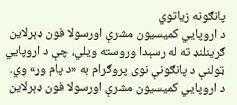پانګونه زیاتوي
د اروپايي کمیسیون مشرې اورسولا فون ډېرلاین ګرینلنډ ته له رسېدا وروسته ویلي، چې د اروپايي ټولنې د پانګونې نوی پروګرام به «د پام وړ» وي.
د اروپايي کمیسیون مشرې اورسولا فون ډېرلاین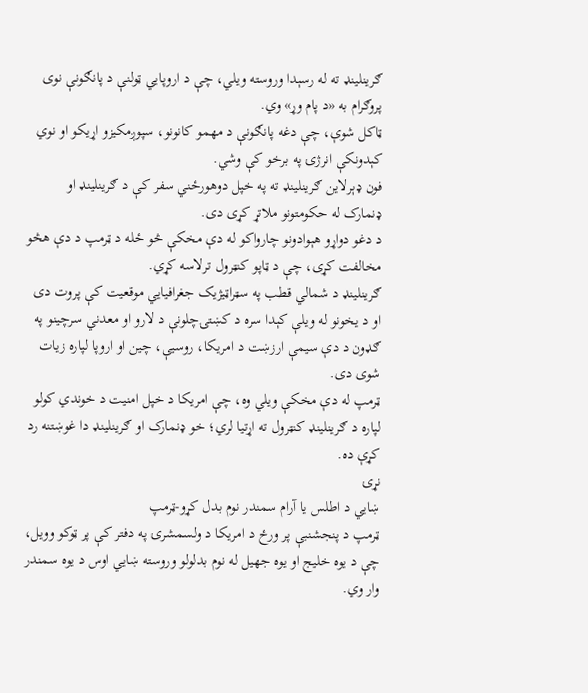ګرینلینډ ته له رسېدا وروسته ویلي، چې د اروپايي ټولنې د پانګونې نوی پروګرام به «د پام وړ» وي.
ټاکل شوې، چې دغه پانګونې د مهمو کانونو، سپوږمکیزو اړیکو او نوي کېدونکې انرژۍ په برخو کې وشي.
فون ډېرلاین ګرینلینډ ته په خپل دوهورځني سفر کې د ګرینلینډ او ډنمارک له حکومتونو ملاتړ کړی دی.
د دغو دواړو هېوادونو چارواکو له دې مخکې څو ځله د ټرمپ د دې هڅو مخالفت کړی، چې د ټاپو کنټرول ترلاسه کړي.
ګرینلینډ د شمالي قطب په سټراټیژیک جغرافیایي موقعیت کې پروت دی او د یخونو له ویلې کېدا سره د کښتۍچلونې د لارو او معدني سرچینو په ګډون د دې سیمې ارزښت د امریکا، روسیې، چین او اروپا لپاره زیات شوی دی.
ټرمپ له دې مخکې ویلي وه، چې امریکا د خپل امنیت د خوندي کولو لپاره د ګرینلینډ کنټرول ته اړتیا لري؛ خو ډنمارک او ګرینلینډ دا غوښتنه رد کړې ده.
نړۍ
ښايي د اطلس یا آرام سمندر نوم بدل کړو-ټرمپ
ټرمپ د پنجشنبې پر ورځ د امریکا د ولسمشرۍ په دفتر کې پر ټوکو وویل، چې د یوه خلیج او یوه جهیل له نوم بدلولو وروسته ښايي اوس د یوه سمندر وار وي.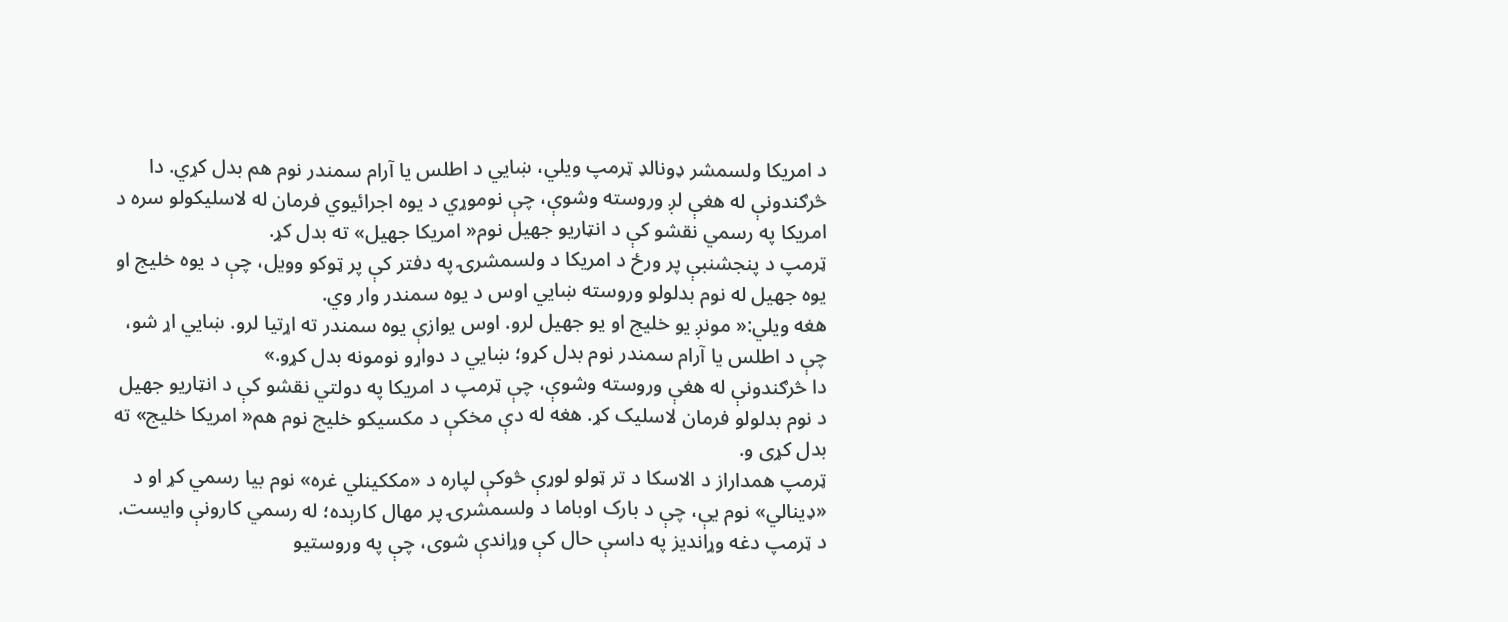د امریکا ولسمشر ډونالډ ټرمپ ویلي، ښايي د اطلس یا آرام سمندر نوم هم بدل کړي. دا څرګندونې له هغې لږ وروسته وشوې، چې نوموړي د یوه اجرائیوي فرمان له لاسلیکولو سره د امریکا په رسمي نقشو کې د انټاریو جهیل نوم« امریکا جهیل» ته بدل کړ.
ټرمپ د پنجشنبې پر ورځ د امریکا د ولسمشرۍ په دفتر کې پر ټوکو وویل، چې د یوه خلیج او یوه جهیل له نوم بدلولو وروسته ښايي اوس د یوه سمندر وار وي.
هغه ویلي:« مونږ یو خلیج او یو جهیل لرو. اوس یوازې یوه سمندر ته اړتیا لرو. ښايي اړ شو، چې د اطلس یا آرام سمندر نوم بدل کړو؛ ښايي د دواړو نومونه بدل کړو.»
دا څرګندونې له هغې وروسته وشوې، چې ټرمپ د امریکا په دولتي نقشو کې د انټاریو جهیل د نوم بدلولو فرمان لاسلیک کړ. هغه له دې مخکې د مکسیکو خلیج نوم هم« امریکا خلیج» ته بدل کړی و.
ټرمپ همداراز د الاسکا د تر ټولو لوړې څوکې لپاره د «مککینلي غره» نوم بیا رسمي کړ او د «ډینالي» نوم یې، چې د بارک اوباما د ولسمشرۍ پر مهال کارېده؛ له رسمي کارونې وایست.
د ټرمپ دغه وړاندیز په داسې حال کې وړاندې شوی، چې په وروستیو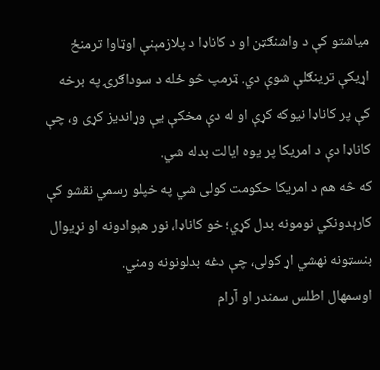میاشتو کې د واشنګټن او د کاناډا د پلازمېنې اوټاوا ترمنځ اړیکې ترینګلې شوې دي. ټرمپ څو ځله د سوداګرۍ په برخه کې پر کاناډا نیوکه کړې او له دې مخکې یې وړاندیز کړی و، چې کاناډا دې د امریکا پر یوه ایالت بدله شي.
که څه هم د امریکا حکومت کولی شي په خپلو رسمي نقشو کې کارېدونکي نومونه بدل کړي؛ خو کاناډا، نور هېوادونه او نړیوال بنسټونه نهشي اړ کولی، چې دغه بدلونونه ومني.
اوسمهال اطلس سمندر او آرام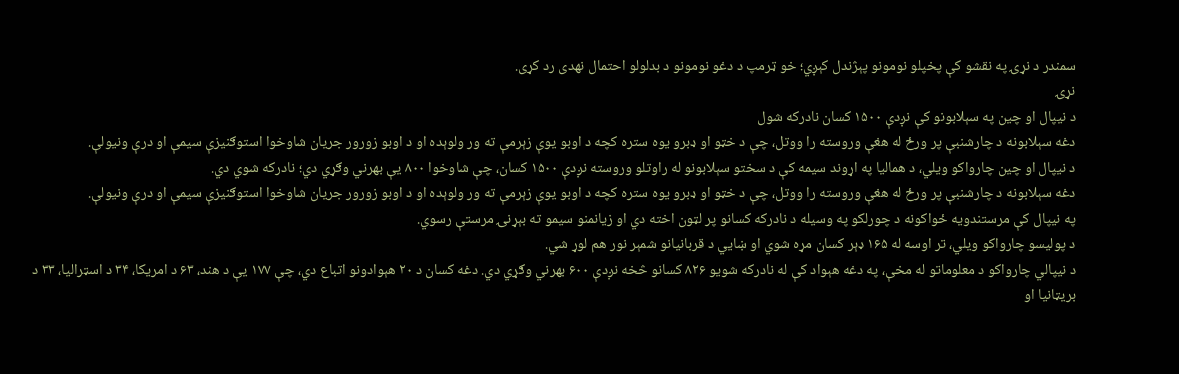سمندر د نړۍ په نقشو کې پخپلو نومونو پېژندل کېږي؛ خو ټرمپ د دغو نومونو د بدلولو احتمال نهدی رد کړی.
نړۍ
د نیپال او چین په سېلابونو کې نږدې ۱۵۰۰ کسان نادرکه شول
دغه سېلابونه د چارشنبې پر ورځ له هغې وروسته را ووتل، چې د خټو او ډبرو یوه ستره کچه د اوبو یوې زېرمې ته ور ولوېده او د اوبو زورور جریان شاوخوا استوګنیزې سیمې او درې ونیولې.
د نیپال او چین چارواکو ويلي، د همالیا په اړوند سیمه کې د سختو سېلابونو له راوتلو وروسته نږدې ۱۵۰۰ کسان، چې شاوخوا ۸۰۰ یې بهرني وګړي دي؛ نادرکه شوي دي.
دغه سېلابونه د چارشنبې پر ورځ له هغې وروسته را ووتل، چې د خټو او ډبرو یوه ستره کچه د اوبو یوې زېرمې ته ور ولوېده او د اوبو زورور جریان شاوخوا استوګنیزې سیمې او درې ونیولې.
په نیپال کې مرستندویه ځواکونه د چورلکو په وسیله د نادرکه کسانو پر لټون اخته دي او زیانمنو سیمو ته بېړنۍ مرستې رسوي.
د پولیسو چارواکو ويلي، تر اوسه له ۱۶۵ ډېر کسان مړه شوي او ښايي د قربانیانو شمېر نور هم لوړ شي.
د نیپالي چارواکو د معلوماتو له مخې، په دغه هېواد کې له نادرکه شویو ۸۲۶ کسانو څخه نږدې ۶۰۰ بهرني وګړي دي. دغه کسان د ۲۰ هېوادونو اتباع دي، چې ۱۷۷ یې د هند، ۶۳ د امریکا، ۳۴ د اسټرالیا، ۳۳ د بریټانیا او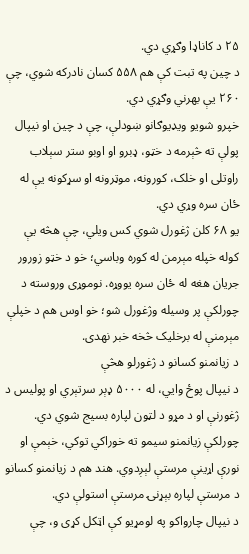۲۵ د کاناډا وګړي دي.
د چین په تبت کې هم ۵۵۸ کسان نادرکه شوي، چې ۲۶۰ یې بهرني وګړي دي.
خپرو شویو ویډیوګانو ښودلې، چې د چین او نیپال پولې ته څېرمه د خټو، ډبرو او اوبو ستر سېلاب راوتلی او خلک، کورونه، موټرونه او سړکونه یې له ځان سره وړي دي.
یو ۶۸ کلن ژغورل شوي کس ویلي، چې هڅه یې کوله خپله مېرمن له کوره وباسي؛ خو د خټو زورور جریان هغه له ځان سره یووړه. نوموړی وروسته د چورلکې پر وسیله وژغورل شو؛ خو اوس هم د خپلې مېرمنې له برخلیک څخه خبر نهدی.
د زیانمنو کسانو د ژغورلو هڅې
د نیپال پوځ وايي، له ۵۰۰۰ ډېر سرتېري او پولیس د ژغورنې او د مړو د لټون لپاره بسیج شوي دي.
چورلکې زیانمنو سیمو ته خوراکي توکي، خېمې او نورې اړینې مرستې لېږدوي. هند هم د زیانمنو کسانو د مرستې لپاره بېړنۍ مرستې استولې دي.
د نیپال چارواکو په لومړیو کې اټکل کړی و، چې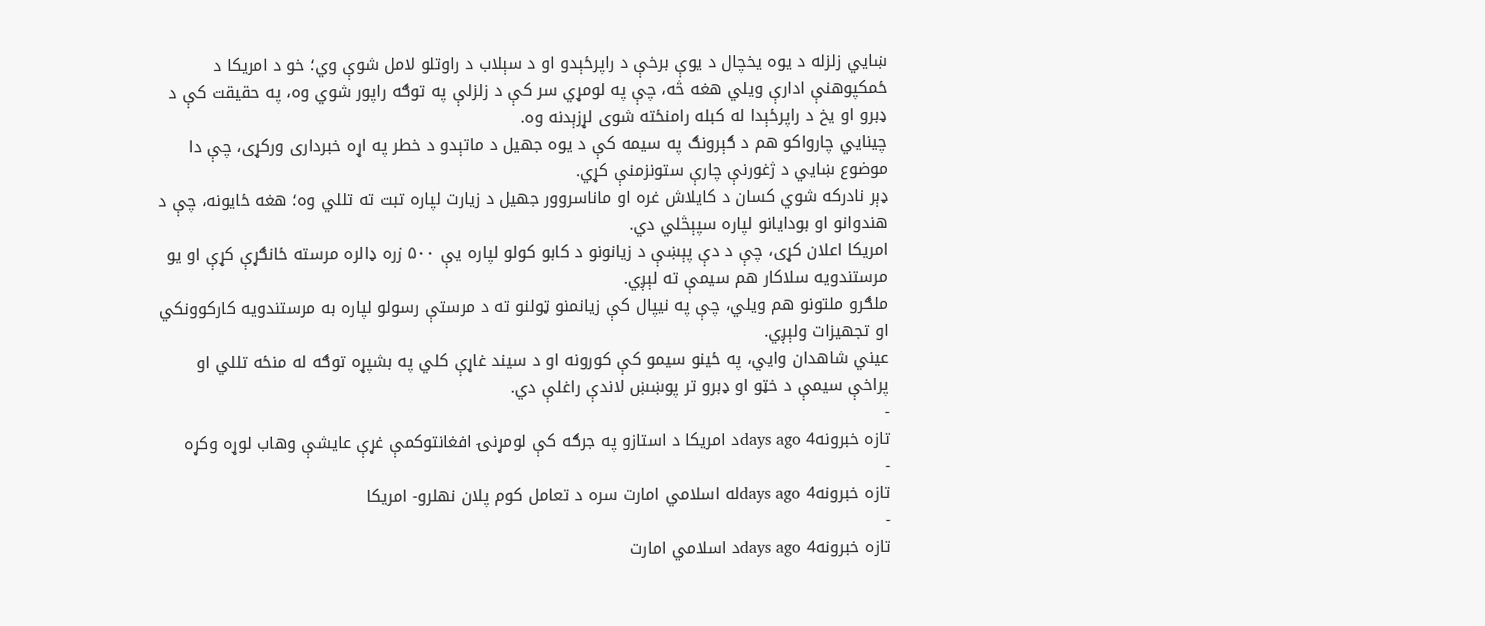ښايي زلزله د یوه یخچال د یوې برخې د راپرځېدو او د سېلاب د راوتلو لامل شوې وي؛ خو د امریکا د ځمکپوهنې ادارې ویلي هغه څه، چې په لومړي سر کې د زلزلې په توګه راپور شوي وه، په حقیقت کې د ډبرو او یخ د راپرځېدا له کبله رامنځته شوی لړزېدنه وه.
چینايي چارواکو هم د ګېرونګ په سیمه کې د یوه جهیل د ماتېدو د خطر په اړه خبرداری ورکړی، چې دا موضوع ښايي د ژغورنې چارې ستونزمنې کړي.
ډېر نادرکه شوي کسان د کایلاش غره او ماناسروور جهیل د زیارت لپاره تبت ته تللي وه؛ هغه ځایونه، چې د هندوانو او بودایانو لپاره سپېڅلي دي.
امریکا اعلان کړی، چې د دې پېښې د زیانونو د کابو کولو لپاره یې ۵۰۰ زره ډالره مرسته ځانګړې کړې او یو مرستندویه سلاکار هم سیمې ته لېږي.
ملګرو ملتونو هم ویلي، چې په نیپال کې زیانمنو ټولنو ته د مرستې رسولو لپاره به مرستندویه کارکوونکي او تجهیزات ولېږي.
عیني شاهدان وايي، په ځینو سیمو کې کورونه او د سیند غاړې کلي په بشپړه توګه له منځه تللي او پراخې سیمې د خټو او ډبرو تر پوښښ لاندې راغلې دي.
-
تازه خبرونه4 days agoد امریکا د استازو په جرګه کې لومړنۍ افغانتوکمې غړې عایشې وهاب لوړه وکړه
-
تازه خبرونه4 days agoله اسلامي امارت سره د تعامل کوم پلان نهلرو- امریکا
-
تازه خبرونه4 days agoد اسلامي امارت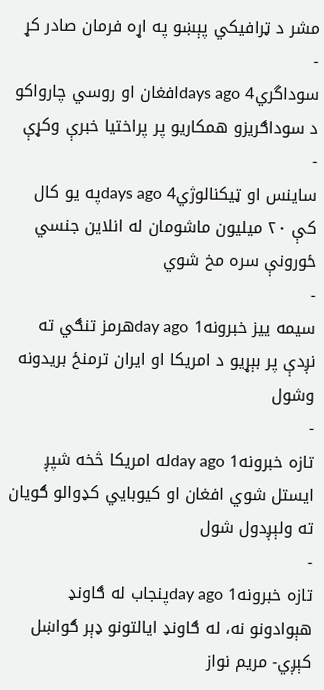مشر د ټرافیکي پېښو په اړه فرمان صادر کړ
-
سوداگري4 days agoافغان او روسي چارواکو د سوداګریزو همکاریو پر پراختیا خبرې وکړې
-
ساینس او ټیکنالوژي4 days agoپه یو کال کې ۲۰ میلیون ماشومان له انلاین جنسي ځورونې سره مخ شوي
-
سیمه ییز خبرونه1 day agoهرمز تنګي ته نږدې پر بېړیو د امریکا او ایران ترمنځ بریدونه وشول
-
تازه خبرونه1 day agoله امریکا څخه شپږ ایستل شوي افغان او کیوبايي کډوالو ګویان ته ولېږدول شول
-
تازه خبرونه1 day agoپنجاب له ګاونډ هېوادونو نه، له ګاونډ ایالتونو ډېر ګواښل کېږي- مریم نواز